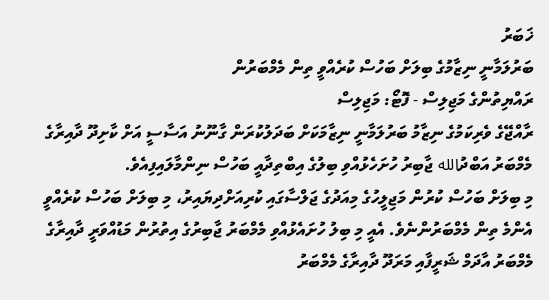ޚަބަރު
ބަރުލަމާނީ ނިޒާމުގެ ބިލަށް ބަހުސް ކުރެއްވީ ތިން މެމްބަރުން
ރައްޔިތުންގެ މަޖިލިސް - ފޮޓޯ: މަޖިލިސް
ރާއްޖޭގެ ވެރިކަމުގެ ނިޒާމު ބަރުލަމާނީ ނިޒާމަކަށް ބަދަލުކުރަން ގާނޫނު އަސާސީ އަށް ކާށިދޫ ދާއިރާގެ މެމްބަރު އަބްދުالله ޖާބިރު ހުށަހެޅުއްވި ބިލުގެ އިބްތިދާއީ ބަހުސް ނިންމާލައިފިއެވެ.
މި ބިލަށް ބަހުސް ކުރުން މަޖިލީހުގެ މިއަދުގެ ޖަލްސާގައި ކުރިއަށްދިޔައިރު، މި ބިލަށް ބަހުސް ކުރެއްވީ އެންމެ ތިން މެމްބަރުންނެވެ. އެއީ މި ބިލު ހުށައެޅުއްވި މެމްބަރު ޖާބިރުގެ އިތުރުން މަޑުއްވަރީ ދާއިރާގެ މެމްބަރު އާދަމް ޝަރީފާއި މަރަދޫ ދާއިރާގެ މެމްބަރު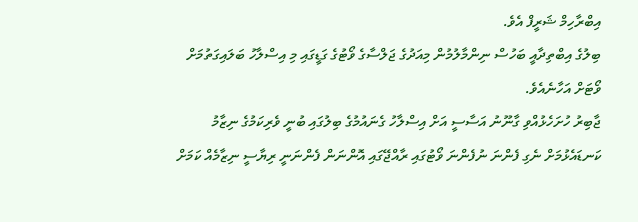އިބްރާހިމް ޝަރީފް އެވެ.
ބިލުގެ އިބްތިދާއީ ބަހުސް ނިންމާލުމުން މިއަދުގެ ޖަލްސާގެ ވޯޓުގެ ގަޑީގައި މި އިސްލާހު ބަލައިގަތުމަށް ވޯޓަށް އަހާނެއެވެ.
ޖާބިރު ހުށަހެޅުއްވި ގާނޫނު އަސާސީ އަށް އިސްލާހު ގެނައުމުގެ ބިލުގައި ބުނީ ވެރިކަމުގެ ނިޒާމު ކަނޑައެޅުމަށް ނެގި ފެންނަ ނުފެންނަ ވޯޓުގައި ރާއްޖޭގައި އޮންނަން ފެންނަނީ ރިޔާސީ ނިޒާމެއް ކަމަށް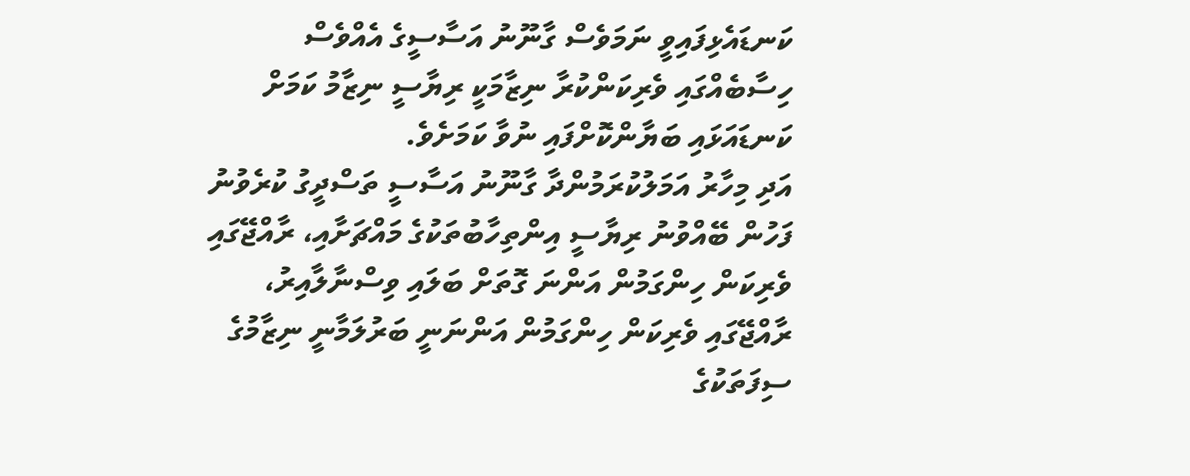ކަނޑައެޅިފައިވީ ނަމަވެސް ގާނޫނު އަސާސީގެ އެއްވެސް ހިސާބެއްގައި ވެރިކަންކުރާ ނިޒާމަކީ ރިޔާސީ ނިޒާމު ކަމަށް ކަނޑައަޅައި ބަޔާންކޮށްފައި ނުވާ ކަމަށެވެ.
އަދި މިހާރު އަމަލުކުރަމުންދާ ގާނޫނު އަސާސީ ތަސްދީގު ކުރެވުނު ފަހުން ބޭއްވުނު ރިޔާސީ އިންތިހާބުތަކުގެ މައްޗަށާއި، ރާއްޖޭގައި ވެރިކަން ހިންގަމުން އަންނަ ގޮތަށް ބަލައި ވިސްނާލާއިރު، ރާއްޖޭގައި ވެރިކަން ހިންގަމުން އަންނަނީ ބަރުލަމާނީ ނިޒާމުގެ ސިފަތަކުގެ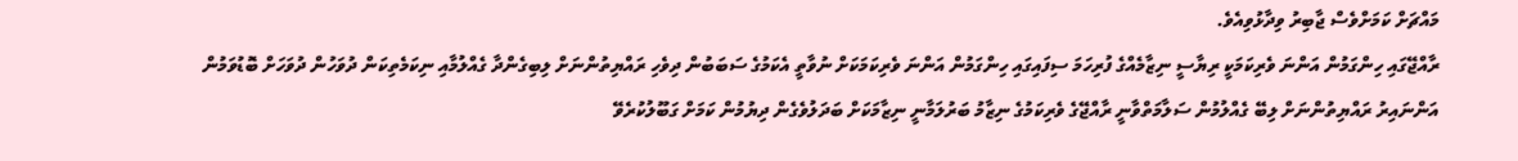މައްޗަށް ކަމަށްވެސް ޖާބިރު ވިދާޅުވިއެވެ.
ރާއްޖޭގައި ހިންގަމުން އަންނަ ވެރިކަމަކީ ރިޔާސީ ނިޒާމެއްގެ ފުރިހަމަ ސިފައިގައި ހިންގަމުން އަންނަ ވެރިކަމަކަށް ނުވާތީ އެކަމުގެ ސަބަބުން ދިވެހި ރައްޔިތުންނަށް ލިބިގެންދާ ގެއްލުމާއި ނިކަމެތިކަން ދުވަހުން ދުވަހަށް ބޮޑުވަމުން އަންނައިރު ރައްޔިތުންނަށް ލިބޭ ގެއްލުމުން ސަލާމަތްވާނީ ރާއްޖޭގެ ވެރިކަމުގެ ނިޒާމު ބަރުލަމާނީ ނިޒާމަކަށް ބަދަލުވެގެން ދިޔުމުން ކަމަށް ގަބޫލުކުރެވޭ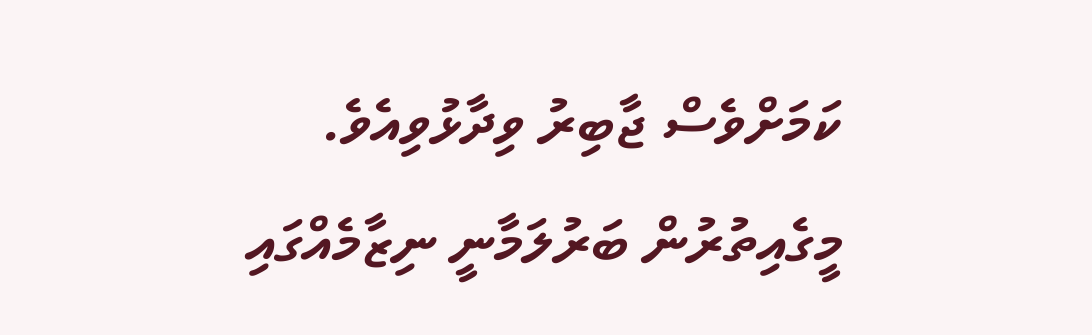ކަމަށްވެސް ޖާބިރު ވިދާޅުވިއެވެ.
މީގެއިތުރުން ބަރުލަމާނީ ނިޒާމެއްގައި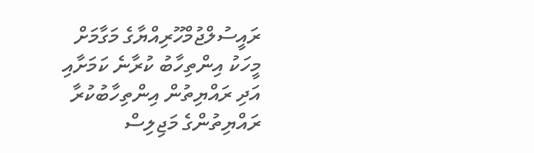ރައީސުލްޖުމްހޫރިއްޔާގެ މަގާމަށް މީހަކު އިންތިހާބު ކުރާނެ ކަމަށާއި އަދި ރައްޔިތުން އިންތިހާބުކުރާ ރައްޔިތުންގެ މަޖިލިސް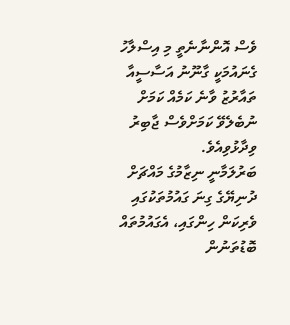ވެސް އޮންނާނެތީ މި އިސްލާހު ގެނައުމަކީ ގާނޫނު އަސާސީއާ ތައާރުޒު ވާނެ ކަމެއް ކަމަށް ނުބެލެވޭ ކަމަށްވެސް ޖާބިރު ވިދާޅުވިއެވެ.
ބަރުލަމާނީ ނިޒާމުގެ މައްޗަށް ދުނިޔޭގެ ގިނަ ގައުމުތަކުގައި ވެރިކަން ހިންގައި، އެގައުމުތައް ބޮޑުތަނުން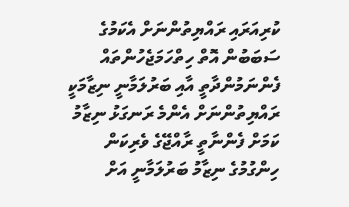ކުރިއަރައި ރައްޔިތުންނަށް އެކަމުގެ ސަބަބުން އޮތް ހިތްހަމަޖެހުންތައް ފެންނަމުންދާތީ އާއި ބަރުލަމާނީ ނިޒާމަކީ ރައްޔިތުންނަށް އެންމެ ރަނގަޅު ނިޒާމު ކަމަށް ފެންނާތީ ރާއްޖޭގެ ވެރިކަން ހިންގުމުގެ ނިޒާމު ބަރުލަމާނީ އަށް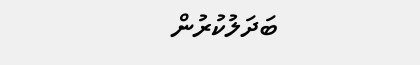ބަދަލުކުރުން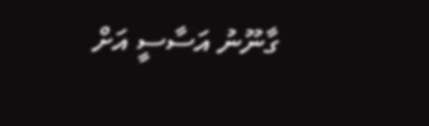ގާނޫނު އަސާސީ އަށް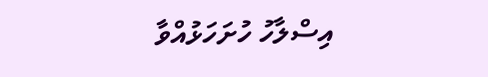އިސްލާހު ހުށަހަޅުއްވާ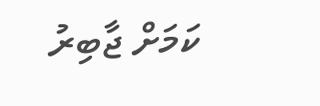ކަމަށް ޖާބިރު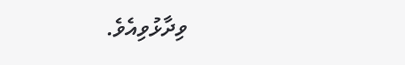ވިދާޅުވިއެވެ.